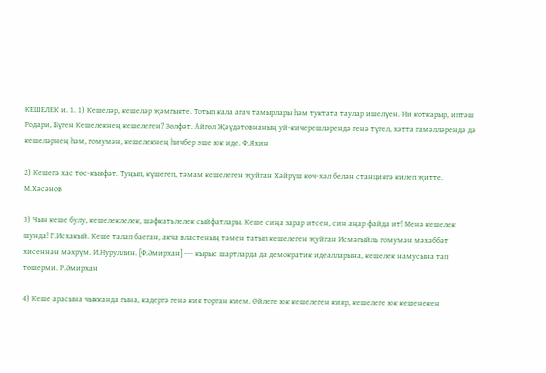КЕШЕЛЕК и. 1. 1) Кешеләр, кешеләр җәмгыяте. Тотып кала агач тамырлары һәм туктата таулар ишелүен. Ни коткарыр, иптәш Родари, Бүген Кешелекнең кешелеген? Зөлфәт. Айгөл Җәүдәтовнаның уй-кичерешләрендә генә түгел, хәтта гамәлләрендә дә кешеләрнең һәм, гомумән, кешелекнең һичбер эше юк иде. Ф.Яхин

2) Кешегә хас төс-кыяфәт. Туңып, күшегеп, тәмам кешелеген җуйган Хәйрүш көч-хәл белән станциягә килеп җитте. М.Хәсәнов

3) Чын кеше булу, кешелеклелек, шәфкатьлелек сыйфатлары. Кеше сиңа зарар итсен, син аңар файда ит! Менә кешелек шунда! Г.Исхакый. Кеше талап баеган, акча властеның тәмен татып кешелеген җуйган Исмәгыйль гомумән мәхәббәт хисеннән мәхрүм. И.Нуруллин. [Ф.Әмирхан] --- кырыс шартларда да демократик идеалларына, кешелек намусына тап төшерми. Р.Әмирхан

4) Кеше арасына чыкканда гына, кадергә генә кия торган кием. Өйлеге юк кешелеген кияр, кешелеге юк кешенекен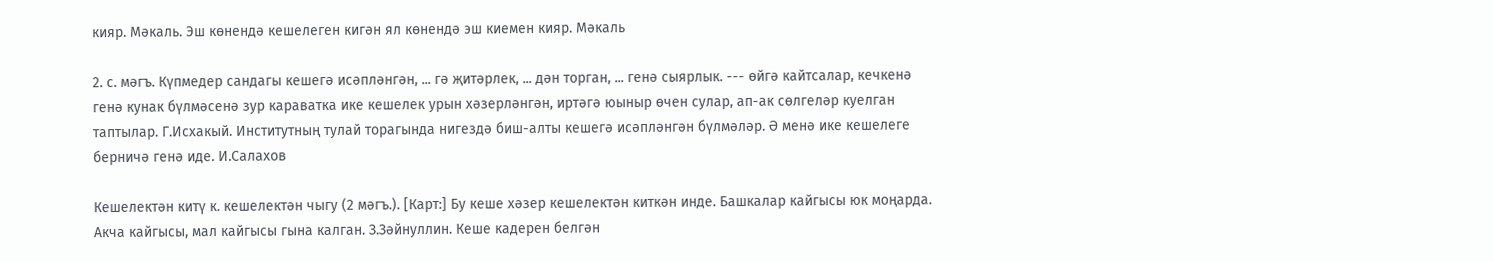кияр. Мәкаль. Эш көнендә кешелеген кигән ял көнендә эш киемен кияр. Мәкаль

2. с. мәгъ. Күпмедер сандагы кешегә исәпләнгән, ... гә җитәрлек, ... дән торган, ... генә сыярлык. --- өйгә кайтсалар, кечкенә генә кунак бүлмәсенә зур караватка ике кешелек урын хәзерләнгән, иртәгә юыныр өчен сулар, ап-ак сөлгеләр куелган таптылар. Г.Исхакый. Институтның тулай торагында нигездә биш-алты кешегә исәпләнгән бүлмәләр. Ә менә ике кешелеге берничә генә иде. И.Салахов

Кешелектән китү к. кешелектән чыгу (2 мәгъ.). [Карт:] Бу кеше хәзер кешелектән киткән инде. Башкалар кайгысы юк моңарда. Акча кайгысы, мал кайгысы гына калган. З.Зәйнуллин. Кеше кадерен белгән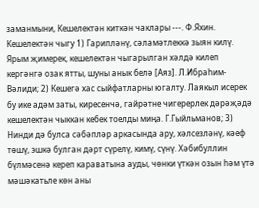заманмыни, Кешелектән киткән чаклары ---. Ф.Яхин. Кешелектән чыгу 1) Гарипләнү, сәламәтлеккә зыян килү. Ярым җимерек, кешелектән чыгарылган хәлдә килеп кергәнгә озак ятты, шуны анык белә [Аяз]. Л.Ибраһим-Вәлиди; 2) Кешегә хас сыйфатларны югалту. Лаякыл исерек бу ике адәм заты, киресенчә, гайрәтне чигерерлек дәрәҗәдә кешелектән чыккан кебек тоелды миңа. Г.Гыйльманов; 3) Нинди дә булса сәбәпләр аркасында ару, хәлсезләнү, кәеф төшү, эшкә булган дәрт cүрелү, кимү, сүнү. Хәбибуллин бүлмәсенә кереп караватына ауды, чөнки үткән озын һәм үтә мәшәкатьле көн аны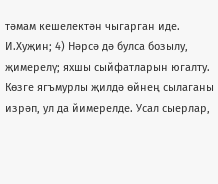тәмам кешелектән чыгарган иде. И.Хуҗин; 4) Нәрсә дә булса бозылу, җимерелү; яхшы сыйфатларын югалту. Көзге ягъмурлы җилдә өйнең сылаганы изрәп, ул да йимерелде. Усал сыерлар,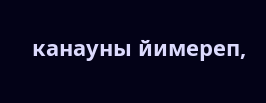канауны йимереп,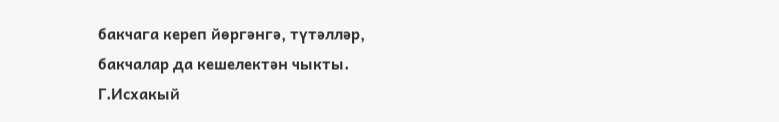бакчага кереп йөргәнгә, түтәлләр, бакчалар да кешелектән чыкты. Г.Исхакый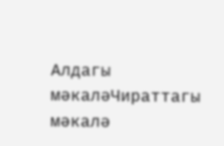Алдагы мәкаләЧираттагы мәкалә